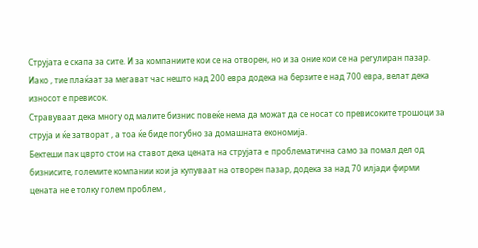Струјата е скапа за сите. И за компаниите кои се на отворен, но и за оние кои се на регулиран пазар.
Иако , тие плаќаат за мегават час нешто над 200 евра додека на берзите е над 700 евра, велат дека износот е превисок.
Стравуваат дека многу од малите бизнис повеќе нема да можат да се носат со превисоките трошоци за струја и ќе затворат , а тоа ќе биде погубно за домашната економија.
Бектеши пак цврто стои на ставот дека цената на струјата e проблемaтична само за помал дел од бизнисите, големите компании кои ја купуваат на отворен пазар, додека за над 70 илјади фирми цената не е толку голем проблем ,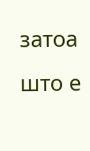затоа што е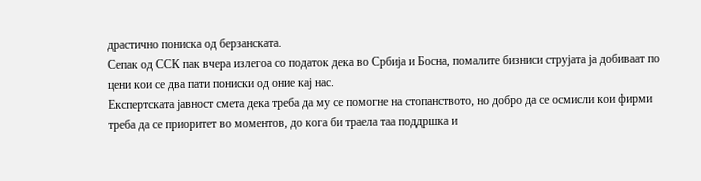драстично пониска од берзанската.
Сепак од ССК пак вчера излегоа со податок дека во Србија и Босна, помалите бизниси струјата ја добиваат по цени кои се два пати пониски од оние кај нас.
Експертската јавност смета дека треба да му се помогне на стопанството, но добро да се осмисли кои фирми треба да се приоритет во моментов, до кога би траела таа поддршка и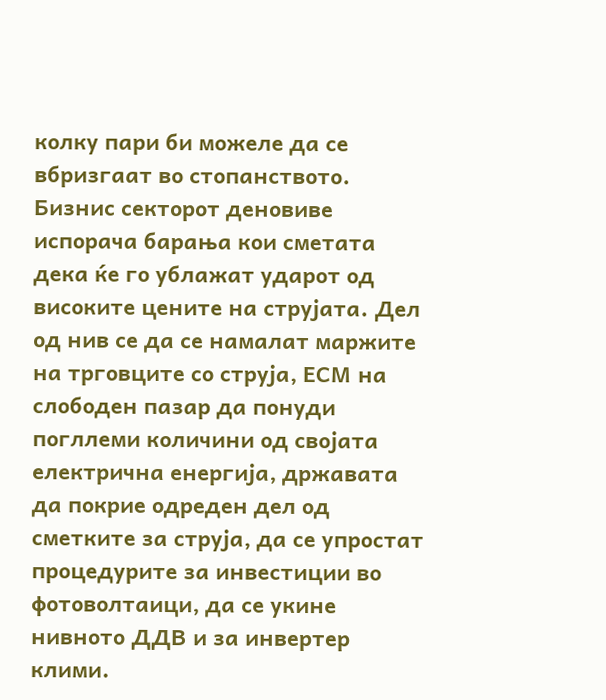колку пари би можеле да се вбризгаат во стопанството.
Бизнис секторот деновиве испорача барања кои сметата дека ќе го ублажат ударот од високите цените на струјата. Дел од нив се да се намалат маржите на трговците со струја, ЕСМ на слободен пазар да понуди погллеми количини од својата електрична енергија, државата да покрие одреден дел од сметките за струја, да се упростат процедурите за инвестиции во фотоволтаици, да се укине нивното ДДВ и за инвертер клими.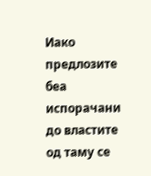Иако предлозите беа испорачани до властите од таму се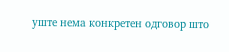уште нема конкретен одговор што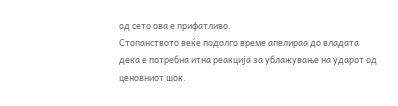од сето ова е прифатливо.
Стопанството веќе подолго време апелираа до владата дека е потребна итна реакција за ублажување на ударот од ценовниот шок.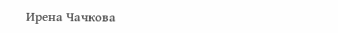Ирена Чачкова